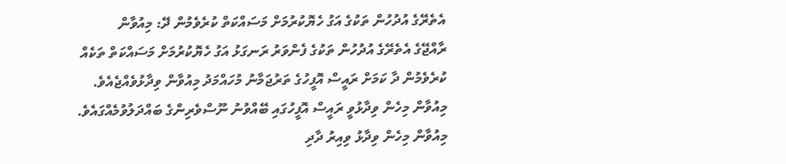އެތެރޭގެ އުދުހުން ތަކުގެ އަގު ހެޔޮކުރުމަށް މަސައްކަތް ކުރެވެމުން ދޭ: މިއުވާން
ރާއްޖޭގެ އެތެރޭގެ އުދުހުން ތަކުގެ ފެންވަރު ރަނގަޅު އަގު ހެޔޮކުރުމަށް މަސައްކަތް ތަކެއް ކުރެވެމުން ދާ ކަމަށް ރައީސް އޮފީހުގެ ތަރުޖަމާނު މުހައްމަދު މިއުވާން ވިދާޅުވެއްޖެއެވެ.
މިއުވާން މިހެން ވިދާޅުވީ ރައީސް އޮފީހުގައި ބޭއްވުނު ނޫސްވެރިންގެ ބައްދަލުވުމެއްގައެވެ.
މިއުވާން މިހެން ވިދާޅު ވިއިރު ދާދި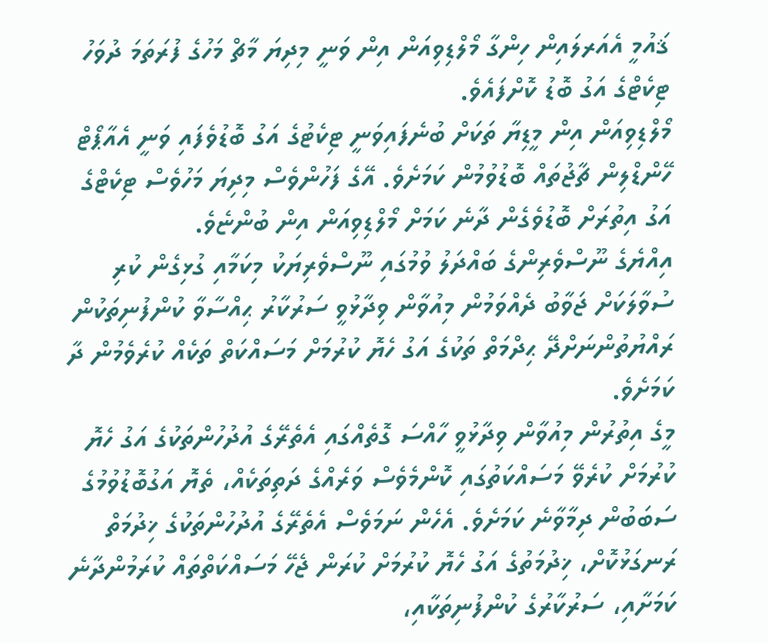ޤައުމީ އެއަރލައިން ހިންގާ މޯލްޑިވިއަން އިން ވަނީ މިދިޔަ މާޗް މަހުގެ ފުރަތަމަ ދުވަހު ޓިކެޓްގެ އަގު ބޮޑު ކޮށްފައެވެ.
މޯލްޑިވިއަން އިން މީޑިޔާ ތަކަށް ބުނެފައިވަނީ ޓިކެޓުގެ އަގު ބޮޑުވެފައި ވަނީ އެއާޕޯޓް ހޭންޑްލިން ޗާޖުތައް ބޮޑުވުމުން ކަމަށެވެ. އޭގެ ފަހުންވެސް މިދިޔަ މަހުވެސް ޓިކެޓްގެ އަގު އިތުރަށް ބޮޑުވެގެން ދާނެ ކަމަށް މޯލްޑިވިއަން އިން ބުންޏެވެ.
އިއްޔެގެ ނޫސްވެރިންގެ ބައްދަލު ވުމުގައި ނޫސްވެރިޔަކު މިކަމާއި ގުޅިގެން ކުރި ސުވާލަކަށް ޖަވާބު ދެއްވަމުން މިއުވާން ވިދާޅުވީ ސަރުކާރު ޙިއްސާވާ ކުންފުނިތަކުން ރައްޔުތުންނަށްދޭ ޙިދްމަތް ތަކުގެ އަގު ހެޔޮ ކުރުމަށް މަސައްކަތް ތަކެއް ކުރެވެމުން ދާ ކަމަށެވެ.
މީގެ އިތުރުން މިއުވާން ވިދާޅުވީ ހާއްސަ ގޮތެއްގައި އެތެރޭގެ އުދުހުންތަކުގެ އަގު ހެޔޮ ކުރުމަށް ކުރެވޭ މަސައްކަތުގައި ކޮންމެވެސް ވަރެއްގެ ދަތިތަކެއް، ތެޔޮ އަގުބޮޑުވުމުގެ ސަބަބުން ދިމާވާނެ ކަމަށެވެ. އެހެން ނަމަވެސް އެތެރޭގެ އުދުހުންތަކުގެ ޚިދުމަތް ރަނގަޅުކޮށް، ޚިދުމަތުގެ އަގު ހެޔޮ ކުރުމަށް ކުރަން ޖެހޭ މަސައްކަތްތައް ކުރަމުންދާނެ ކަމަށާއި، ސަރުކާރުގެ ކުންފުނިތަކާއި،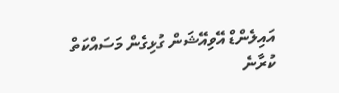އައިލެންޑް އޭވިއޭޝަން ގުޅިގެން މަސައްކަތް ކުރާނެ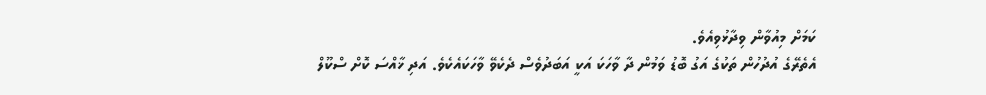ކަމަށް މިއުވާން ވިދާޅުވިއެވެ.
އެތެރޭގެ އުދުހުން ތަކުގެ އަގު ބޮޑު ވަމުން ދާ ވާހަކަ އަކީ އަބަދުވެސް ދެކެވޭ ވާހަކައެކެވެ. އަދި ޚާއްސަ ކޮށް ސްކޫލް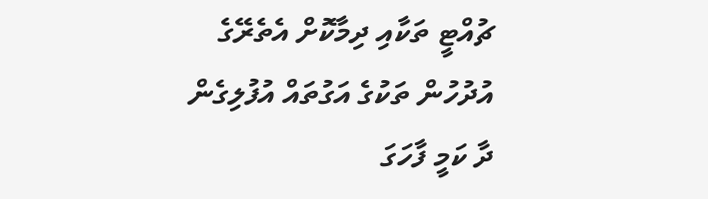ޗުއްޓީ ތަކާއި ދިމާކޮށް އެތެރޭގެ އުދުހުން ތަކުގެ އަގުތައް އުފުލިގެން ދާ ކަމީ ފާހަގަ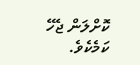ކޮށްލަން ޖެހޭ ކަމެކެވެ.